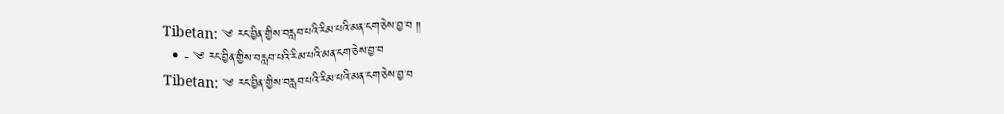Tibetan: ༄ རང་བྱིན་གྱིས་བརླབ་པའི་རིམ་པའི་མན་ངག་ཅེས་བྱ་བ ༎
  • - ༄ རང་བྱིན་གྱིས་བརླབ་པའི་རིམ་པའི་མན་ངག་ཅེས་བྱ་བ
Tibetan: ༄ རང་བྱིན་གྱིས་བརླབ་པའི་རིམ་པའི་མན་ངག་ཅེས་བྱ་བ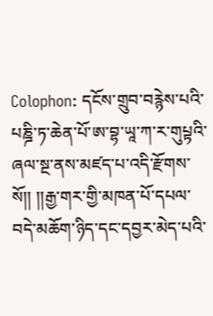Colophon: དངོས་གྲུབ་བརྙེས་པའི་པཎྜི་ཏ་ཆེན་པོ་ཨ་བྷ་ཡཱ་ཀ་ར་གུཔྟའི་ཞལ་སྔ་ནས་མཛད་པ་འདི་རྫོགས་སོ།། །།རྒྱ་གར་གྱི་མཁན་པོ་དཔལ་བདེ་མཆོག་ཉིད་དང་དབྱར་མེད་པའི་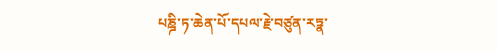པཎྜི་ཏ་ཆེན་པོ་དཔལ་རྗེ་བཙུན་རཏྣ་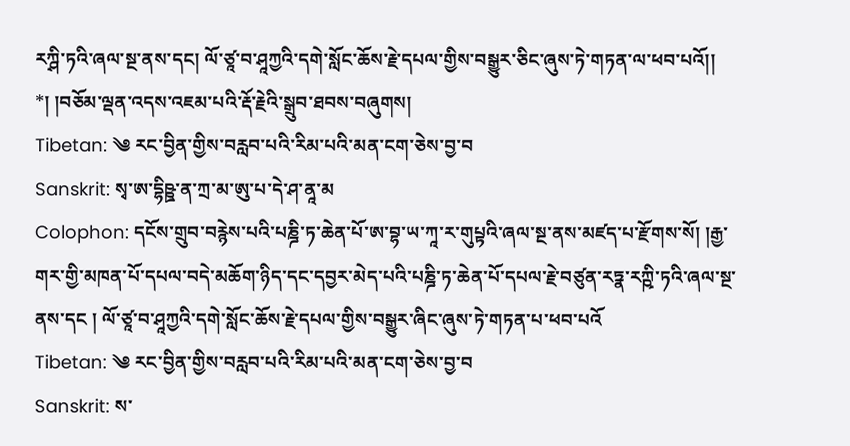རཀྴི་ཏའི་ཞལ་སྔ་ནས་དང། ལོ་ཙཱ་བ་ཤཱཀྱའི་དགེ་སློང་ཆོས་རྗེ་དཔལ་གྱིས་བསྒྱུར་ཅིང་ཞུས་ཏེ་གཏན་ལ་ཕབ་པའོ།། *། །བཅོམ་ལྡན་འདས་འཇམ་པའི་རྡོ་རྗེའི་སྒྲུབ་ཐབས་བཞུགས།
Tibetan: ༄ རང་བྱིན་གྱིས་བརླབ་པའི་རིམ་པའི་མན་ངག་ཅེས་བྱ་བ
Sanskrit: སྭ་ཨ་དྷིཥྛ་ན་ཀྲ་མ་ཨུ་པ་དེ་ཤ་ནཱ་མ
Colophon: དངོས་གྲུབ་བརྙེས་པའི་པཎྜི་ཏ་ཆེན་པོ་ཨ་བྷ་ཡ་ཀཱ་ར་གུཔྟའི་ཞལ་སྔ་ནས་མཛད་པ་རྫོགས་སོ། །རྒྱ་གར་གྱི་མཁན་པོ་དཔལ་བདེ་མཆོག་ཉིད་དང་དབྱར་མེད་པའི་པཎྜི་ཏ་ཆེན་པོ་དཔལ་རྗེ་བཙུན་རཏྣ་རཀྵི་ཏའི་ཞལ་སྔ་ནས་དང ། ལོ་ཙཱ་བ་ཤཱཀྱའི་དགེ་སློང་ཆོས་རྗེ་དཔལ་གྱིས་བསྒྱུར་ཞིང་ཞུས་ཏེ་གཏན་པ་ཕབ་པའོ
Tibetan: ༄ རང་བྱིན་གྱིས་བརླབ་པའི་རིམ་པའི་མན་ངག་ཅེས་བྱ་བ
Sanskrit: ས་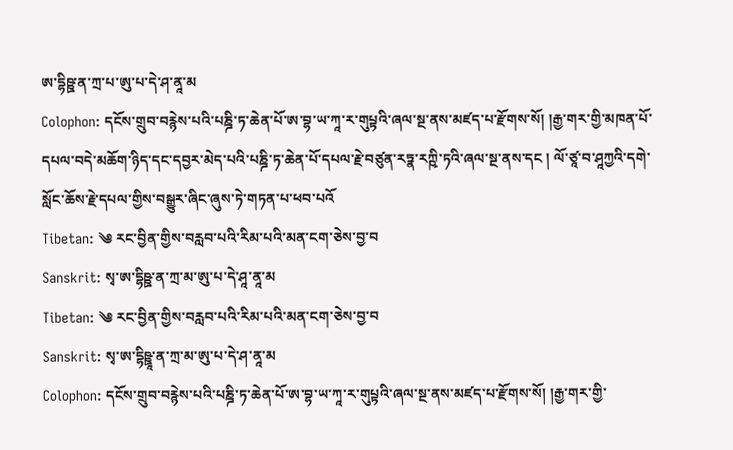ཨ་དྷིཥྛ་ན་ཀྲ་པ་ཨུ་པ་དེ་ཤ་ནཱ་མ
Colophon: དངོས་གྲུབ་བརྙེས་པའི་པཎྜི་ཏ་ཆེན་པོ་ཨ་བྷ་ཡ་ཀཱ་ར་གུཔྟའི་ཞལ་སྔ་ནས་མཛད་པ་རྫོགས་སོ། །རྒྱ་གར་གྱི་མཁན་པོ་དཔལ་བདེ་མཆོག་ཉིད་དང་དབྱར་མེད་པའི་པཎྜི་ཏ་ཆེན་པོ་དཔལ་རྗེ་བཙུན་རཏྣ་རཀྵི་ཏའི་ཞལ་སྔ་ནས་དང ། ལོ་ཙཱ་བ་ཤཱཀྱའི་དགེ་སློང་ཆོས་རྗེ་དཔལ་གྱིས་བསྒྱུར་ཞིང་ཞུས་ཏེ་གཏན་པ་ཕབ་པའོ
Tibetan: ༄ རང་བྱིན་གྱིས་བརླབ་པའི་རིམ་པའི་མན་ངག་ཅེས་བྱ་བ
Sanskrit: སྭ་ཨ་དྷིཥྛ་ན་ཀྲ་མ་ཨུ་པ་དེ་ཤཱ་ནཱ་མ
Tibetan: ༄ རང་བྱིན་གྱིས་བརླབ་པའི་རིམ་པའི་མན་ངག་ཅེས་བྱ་བ
Sanskrit: སྭ་ཨ་དྷིཥྛཱ་ན་ཀྲ་མ་ཨུ་པ་དེ་ཤ་ནཱ་མ
Colophon: དངོས་གྲུབ་བརྙེས་པའི་པཎྜི་ཏ་ཆེན་པོ་ཨ་བྷ་ཡ་ཀཱ་ར་གུཔྟའི་ཞལ་སྔ་ནས་མཛད་པ་རྫོགས་སོ། །རྒྱ་གར་གྱི་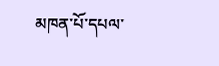མཁན་པོ་དཔལ་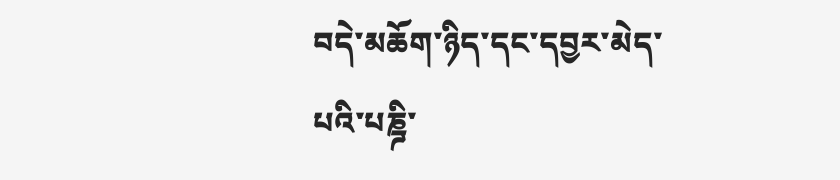བདེ་མཆོག་ཉིད་དང་དབྱར་མེད་པའི་པཎྜི་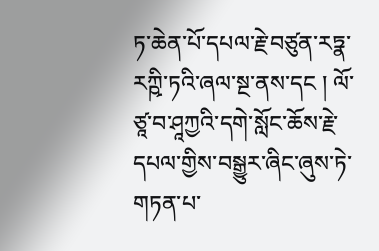ཏ་ཆེན་པོ་དཔལ་རྗེ་བཙུན་རཏྣ་རཀྵི་ཏའི་ཞལ་སྔ་ནས་དང ། ལོ་ཙཱ་བ་ཤཱཀྱའི་དགེ་སློང་ཆོས་རྗེ་དཔལ་གྱིས་བསྒྱུར་ཞིང་ཞུས་ཏེ་གཏན་པ་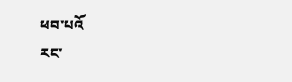ཕབ་པའོ
རང་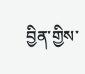བྱིན་གྱིས་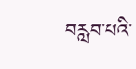བརླབ་པའི་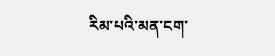རིམ་པའི་མན་ངག་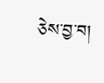ཅེས་བྱ་བ།